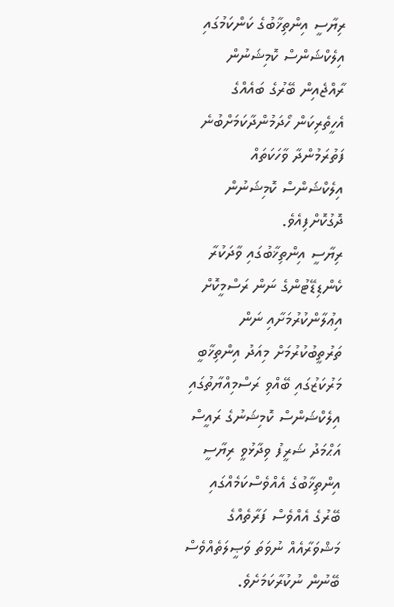ރިޔާސީ އިންތިޚާބުގެ ކަންކަމުގައި އިލެކްޝަންސް ކޮމިޝަނުން ރާއްޖެއިން ބޭރުގެ ބައެއްގެ އެހީތެރިކަން ހޯދަމުންދާކަމަށްބުނެ ފަތުރަމުންދާ ވާހަކަތައް އިލެކްޝަންސް ކޮމިޝަނުން ދޮގުކޮށްފިއެވެ.
ރިޔާސީ އިންތިޚާބުގައި ވާދަކުރާ ކެންޑިޑޭޓުންގެ ނަން ރަސްމީކޮށް އިޢުލާންކުރުމަށާއި ނަން ތަރުތީބުކުރުމަށް މިއަދު އިންތިޚާބީ މަރުކަޒުގައި ބޭއްވި ރަސްމިއްޔާތުގައި އިލެކްޝަންސް ކޮމިޝަނުގެ ރައީސް އަޙްމަދު ޝަރީފު ވިދާޅުވީ ރިޔާސީ އިންތިޚާބުގެ އެއްވެސްކަމެއްގައި ބޭރުގެ އެއްވެސް ފަރާތެއްގެ މަޝްވަރާއެއް ނުވަތަ ވަޞީލަތެއްވެސް ބޭނުން ނުކުރާކަމަށެވެ.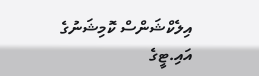އިލެކްޝަންސް ކޮމިޝަނުގެ އައި.ޓީގެ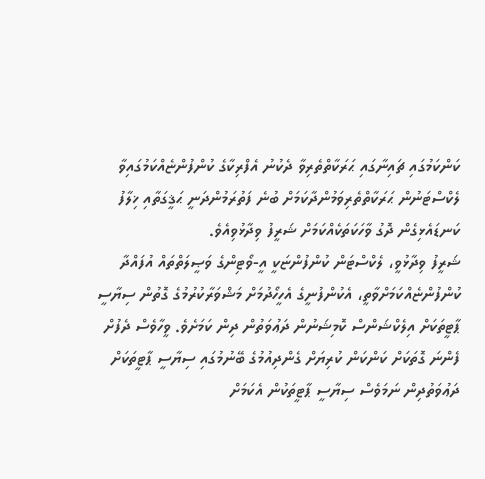ކަންކަމުގައި ޗައިނާގައި ޙަރަކާތްތެރިވާ ދެކުނު އެފްރިކާގެ ކުންފުންޏެއްކަމުގައިވާ ލެކްސްޓަނުން ޙަރަކާތްތެރިވަމުންދާކަމަށް ބުނެ ފަތުރަމުންދަނީ ޙަޤީގަތާއި ޚިލާފު ކަނޑައެޅިގެން ދޮގު ވާހަކަތަކެއްކަމަށް ޝަރީފު ވިދާޅުވިއެވެ.
ޝަރީފު ވިދާޅުވީ، ލެކްސްޓަން ކުންފުންޏަކީ އީ-ވޯޓިންގެ ވަޞީލަތްތައް އުފައްދާ ކުންފުންޏެއްކަމަށްވާތީ، އެކުންފުނީގެ އެހީހޯދުމަށް މަޝްވަރާކުރުމުގެ ގޮތުން ސިޔާސީ ޕާޓީތަކަށް އިލެކްޝަންސް ކޮމިޝަނުން ދަޢުވަތުން ދިން ކަމަށެވެ. ވީހާވެސް ދެފުށް ފެންނަ ގޮތަކަށް ކަންކަން ކުރިޔަށް ގެންދިއުމުގެ ބޭނުމުގައި ސިޔާސީ ޕާޓީތަކަށް ދަޢުވަތުދިން ނަމަވެސް ސިޔާސީ ޕާޓީތަކުން އެކަމަށް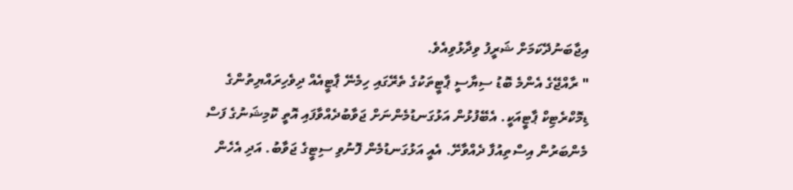އިޖާބަނުދޭކަމަށް ޝަރީފު ވިދާޅުވިއެވެ.
" ރާއްޖޭގެ އެންމެ ބޮޑު ސިޔާސީ ޕާޓީތަކުގެ ތެރޭގައި ހިމެނޭ ޕާޓީއެއް ދިވެހިރައްޔިތުންގެ ޑިމޮކްރެޓިކް ޕާޓީއަކީ. އެބޭފުޅުން އަޅުގަނޑުމެންނަށް ޖަވާބުދެއްވާފައި އޮތީ ކޮމިޝަނުގެ ފަސް މެންބަރުން އިސްތިއުފާ ދެއްވާށޭ. އެއީ އަޅުގަނޑުމެން ފޮނުވި ސިޓީގެ ޖަވާބު. އަދި އެހެން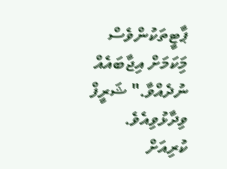ޕާޓީތަކުންވެސް މިަކަމަށް އިޖާބައެއް ނުދެއްވާ." ޝަރީފް ވިދާޅުވިއެވެ.
ކުރިއަށް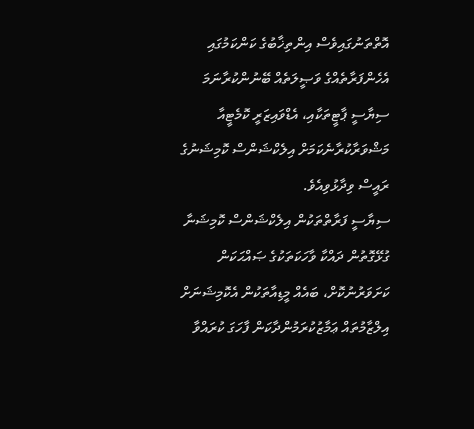އޮތްތަނުގައިވެސް އިންތިޚާބުގެ ކަންކަމުގައި އެހެންފަރާތެއްގެ ވަޞީލަތެއް ބޭނުންކުރާނަމަ ސިޔާސީ ޕާޓީތަކާއި، އެޑްވައިޒަރީ ކޮމެޓީއާ މަޝްވަރާކުރާނެކަމަށް އިލެކްޝަންސް ކޮމިޝަނުގެ ރައީސް ވިދާޅުވިއެވެ.
ސިޔާސީ ފަރާތްތަކުން އިލެކްޝަންސް ކޮމިޝަނާ ގުޅޭގޮތުން ދައްކާ ވާހަކަތަކުގެ ޞައްޙަކަން ކަށަވަރުނުކޮށް، ބައެއް މީޑިއާތަކުން އެކޮމިޝަނަށް އިލްޒާމުތައް ޢަމާޒުކުރަމުންދާކަން ފާހަގަ ކުރައްވާ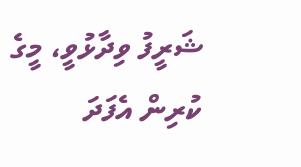ޝަރީފު ވިދާޅުވީ، މީގެ ކުރިން އެފަދަ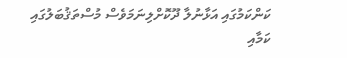ކަންކަމުގައި އަޅާނުލާ ދޫކޮށްލިނަމަވެސް މުސްތަޤުބަލުގައި ކަމާއި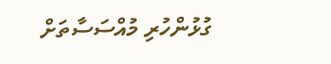ގުޅުންހުރި މުއްސަސާތަށް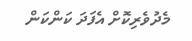މެދުވެރިކޮށް އެފަދަ ކަންކަން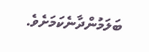ބަލަމުންދާނެކަމަށެވެ.